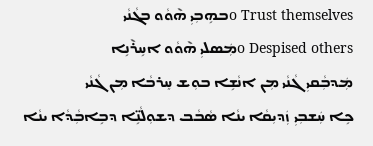o Trust themselvesܒܗܹܒܼܝܼ ܗ݉ܘܵܘ ܒܓܵܢܵܝ
o Despised othersܡܲܣܠܝܼ ܗ݉ܘܵܘ ܐܚܹܪ݉ܢܹܐ
ܡܲܕܒܼܵܩܝܼ ܓܵܢܵܝ ܡܼܢ ܐܢܵܫܹܐ ܒܘܼܫ ܚܸܪܒܵܐ ܡܼܢ ܓܵܢܵܝ
ܟܹܐ ܚܲܫܒܼܝܼ ܙܲܕܝܼܩܵܐ ܝܢܵܐ ܣܵܒܵܒ ܕܫܘܼܠܵܢܹ̈ܐ ܕܒܹܐܒܼܵܕܵܐ ܝܢܵܐ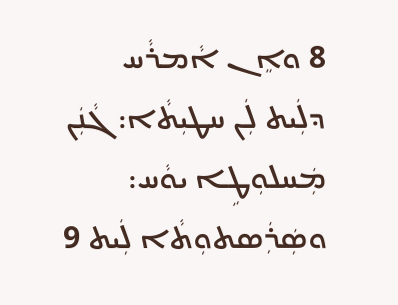8 ܘܐܸܢ ܐܵܡܪܵܚ ܕܠܲܝܬ ܠܲܢ ܚܛܝܼܬܵܐ: ܓܵܢܲܢ ܡܲܚܠܘܼܛܹܐ ܝܘܵܚ: ܘܣܲܪܲܣܬܘܼܬܵܐ ܠܲܝܬ 9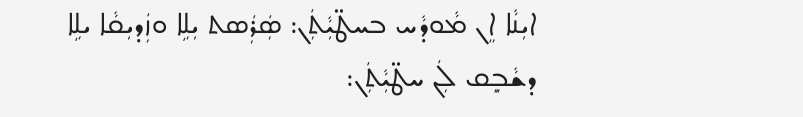ܐܝܼܢܵܐ ܐܸܢ ܡܵܘܕܵܚ ܒܚܛ̈ܝܼܵܬܲܢ: ܣܲܪܲܣܬ ܝܼܠܹܐ ܘܙܲܕܝܼܩܵܐ ܝܠܹܐ ܕܫܵܒܼܸܩ ܠܲܢ ܚܛ̈ܝܼܵܬܲܢ: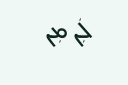ܠܲܢ ܡܼܢ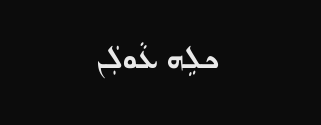ܟܠܹܗ ܥܵܘܠܲܢ